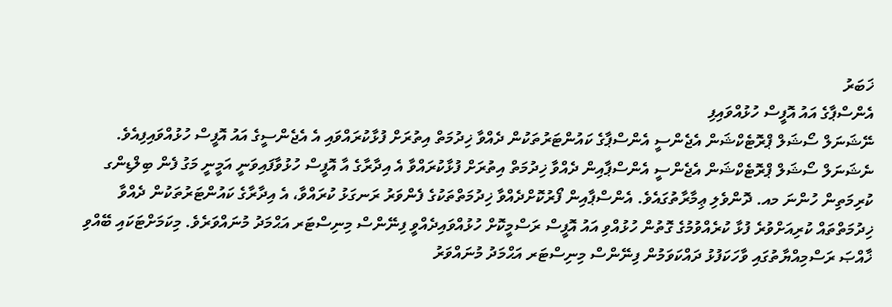ޚަބަރު
އެންސްޕާގެ އައު އޮފީސް ހުޅުއްވައިފި
ނޭޝަނަލް ސޯޝަލް ޕްރޮޓެކްޝަން އެޖެންސީ އެންސްޕާގެ ކައުންޓަރުތަކުން ދެއްވާ ޚިދުމަތް އިތުރަށް ފުޅާކުރައްވައި އެ އެޖެންސީގެ އައު އޮފީސް ހުޅުއްވައިފިއެވެ.
ނެޝަނަލް ސޯޝަލް ޕްރޮޓެކްޝަން އެޖެންސީ އެންސްޕާއިން ދެއްވާ ޚިދުމަތް އިތުރަށް ފުޅާކުރައްވާ އެ އިދާރާގެ އާ އޮފީސް ހުޅުވާފައިވަނީ އަމީނީ މަގު ފެން ބިލްޑިންގ ކުރިމަތިން ހުންނަ މއ. ދޮންވެލި ޢިމާރާތުގައެވެ. އެންސްޕާއިން ފޯރުކޮށްދެއްވާ ޚިދުމަތްތަކުގެ ފެންވަރު ރަނގަޅު ކުރައްވާ، އެ އިދާރާގެ ކައުންޓަރުތަކުން ދެއްވާ ޚިދުމަތްތައް ކުރިއަށްވުރެ ފުޅާ ކުރެއްވުމުގެ ގޮތުން ހުޅުއްވި އައު އޮފީސް ރަސްމީކޮށް ހުޅުއްވައިދެއްވީ ފިނޭންސް މިނިސްޓަރ އަޙްމަދު މުނައްވަރެވެ. މިކަމަށްޓަކައި ބޭއްވި ޚާއްޞަ ރަސްމިއްޔާތުގައި ވާހަކަފުޅު ދައްކަވަމުން ފިނޭންސް މިނިސްޓަރ އަޙްމަދު މުނައްވަރު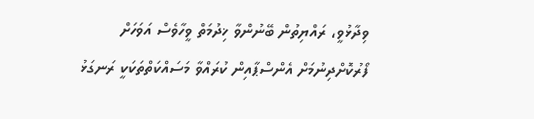ވިދާޅުވީ، ރައްޔިތުން ބޭނުންވާ ޚިދުމަތް ވީހާވެސް އަވަހަށް ފޯރުކޮށްދިނުމަށް އެންސްޕާއިން ކުރައްވާ މަސައްކަތްތަކަކީ ރަނގަޅު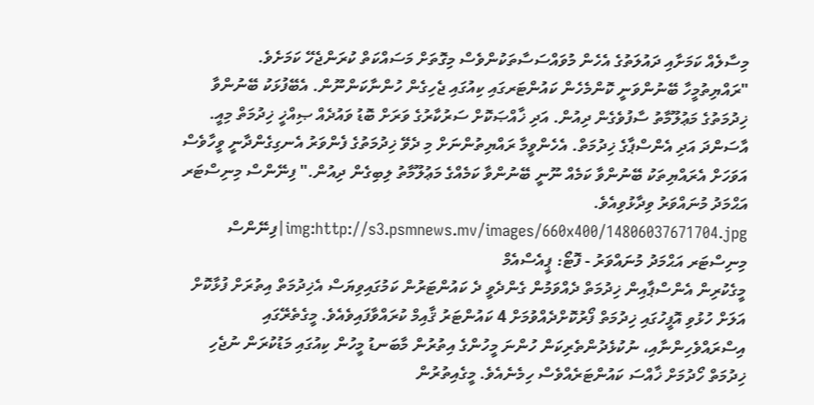މިސާލެއް ކަމަށާއި ދައުލަތުގެ އެހެން މުވައްސަސާތަކުންވެސް މިގޮތަށް މަސައްކަތް ކުރަންޖެހޭ ކަމަށެވެ.
"ރައްޔިތުމީހާ ބޭނުންވަނީ ކޮންމެހެން ކައުންޓަރގައި ކިއުގައި ޖެހިގެން ހުންނާކަންނޫން. އެބޭފުޅަކު ބޭނުންވާ ޚިދުމަތުގެ މަޢުލޫމާތު ސާފުވެގެން ދިއުން. އަދި ޚާއްޞަކޮށް ސަރުކާރުގެ ވަރަށް ބޮޑު ވައުދެއް ޞިއްޚީ ޚިދުމަތް މިއީ. އާސަންދަ އަދި އެންސްޕާގެ ޚިދުމަތް. އެހެންވީމާ ރައްޔިތުންނަށް މި ދެވޭ ޚިދުމަތުގެ ފެންވަރު އެނގިގެންދާނީ ވީހާވެސް އަވަހަށް އެރައްޔިތަކު ބޭނުންވާ ކަމެއް ނޫނީ ބޭނުންވާ ކަމެއްގެ މަޢުލޫމާތު ލިބިގެން ދިއުން." ފިނޭންސް މިނިސްޓަރ އަޙްމަދު މުނައްވަރު ވިދާޅުވިއެވެ. img:http://s3.psmnews.mv/images/660x400/14806037671704.jpg|ފިނޭންސް މިނިސްޓަރ އަޙްމަދު މުނައްވަރު - ފޮޓޯ: ޕީއެސްއެމް
މީގެކުރިން އެންސްޕާއިން ޚިދުމަތް ދެއްވަމުން ގެންދެވީ ދެ ކައުންޓަރުން ކަމުގައިވިޔަސް އެޚިދުމަތް އިތުރަށް ފުޅާކޮށް އަލަށް ހުޅުވި އޮފީހުގައި ޚިދުމަތް ފޯރުކޮށްދެއްވުމަށް 4 ކައުންޓަރު ޤާއިމް ކުރައްވާފައިވެއެވެ. މީގެތެރޭގައި އިސްރައްވެހިންނާއި، ނުކުޅެދުންތެރިކަން ހުންނަ މީހުންގެ އިތުރުން މާބަނޑު މީހުން ކިއުގައި މަޑުކުރަން ނުޖެހި ޚިދުމަތް ހޯދުމަށް ޚާއްސަ ކައުންޓަރެއްވެސް ހިމެނެއެވެ. މީގެއިތުރުން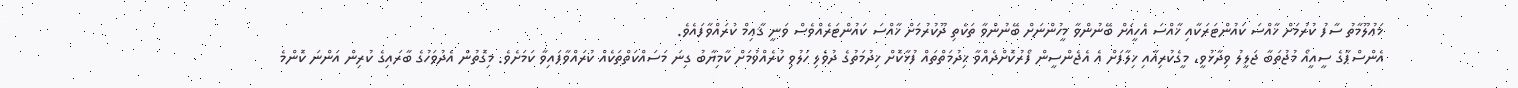މަޢުލޫމާތު ސާފު ކުރުމަށް ޚާއްސަ ކައުންޓަރަކާއި ޚާއްސަ އެހީއަށް ބޭނުންވާ މީހުންނަށް ބޭނުންވާ ތަކެތި ދޫކުރުމަށް ޚާއްސަ ކައުންޓަރެއްވެސް ވަނީ ޤާޢިމް ކުރައްވާފައެވެ.
އެންސްޕާގެ ސީއީއޯ މުޖުތަބާ ޖަލީލު ވިދާޅުވީ، މީގެކުރިއާއި ޚިލާފަށް އެ އެޖެންސީން ފޯރުކޮށްދެއްވާ ޚިދުމަތްތައް ފުޅާކޮށް ޚިދުމަތުގެ ދުވެލި ހަލުވި ކުރެއްވުމަށް ކާމިޔާބު ގިނަ މަސައްކަތްތަކެއް ކުރައްވާފައިވާ ކަމަށެވެ. މިގޮތުން އެދުވަހުގެ ބާރައިގެ ކުރިން އަންނަ ކޮންމެ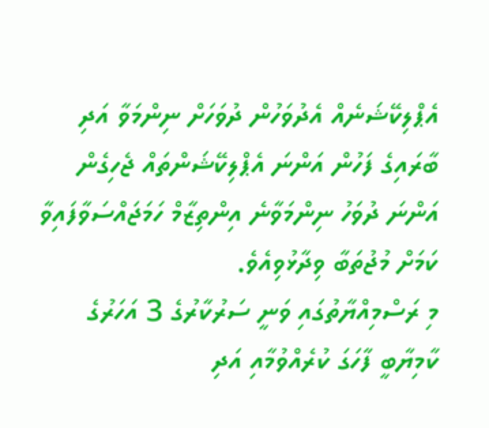އެޕްލިކޭޝަނެއް އެދުވަހުން ދުވަހަށް ނިންމަވާ އަދި ބާރައިގެ ފަހުން އަންނަ އެޕްލިކޭޝަންތައް ޖެހިގެން އަންނަ ދުވަހު ނިންމަވާނެ އިންތިޒާމް ހަމަޖައްސަވާފައިވާ ކަމަށް މުޖުތަބާ ވިދާޅުވިއެވެ.
މި ރަސްމިއްޔާތުގައި ވަނީ ސަރުކާރުގެ 3 އަހަރުގެ ކާމިޔާބީ ފާހަގަ ކުރެއްވުމާއި އަދި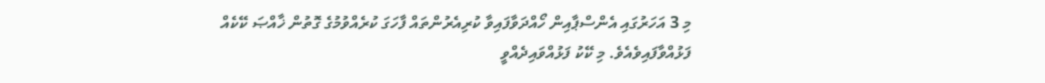މި 3 އަހަރުގައި އެންސްޕާއިން ހޯއްދަވާފައިވާ ކުރިއެރުންތައް ފާހަގަ ކުރެއްވުމުގެ ގޮތުން ޚާއްޞަ ކޭކެއް ފަޅުއްވާފައިވެއެވެ. މި ކޭކު ފަޅުއްވައިދެއްވީ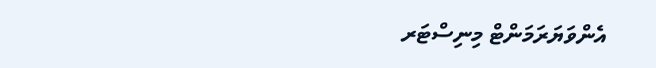އެންވަޔަރަމަންޓް މިނިސްޓަރ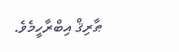ޠާރިޤް އިބްރާހީމެވެ.